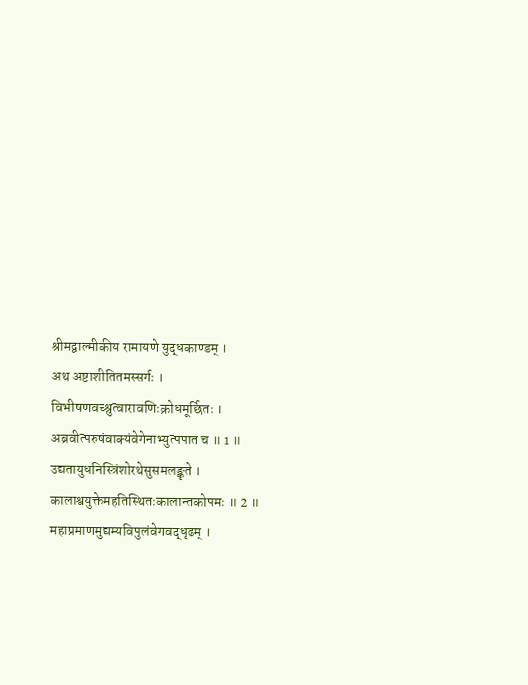श्रीमद्वाल्मीकीय रामायणे युद्धकाण्डम् ।
अथ अष्टाशीतितमस्सर्गः ।
विभीषणवच्श्रुत्वारावणिःक्रोधमूर्छितः ।
अब्रवीत्परुषंवाक्यंवेगेनाभ्युत्पपात च ॥ 1 ॥
उद्यतायुधनिस्त्रिंशोरथेसुसमलङ्कृते ।
कालाश्वयुक्तेमहतिस्थितःकालान्तकोपमः ॥ 2 ॥
महाप्रमाणमुद्यम्यविपुलंवेगवद्धृढम् ।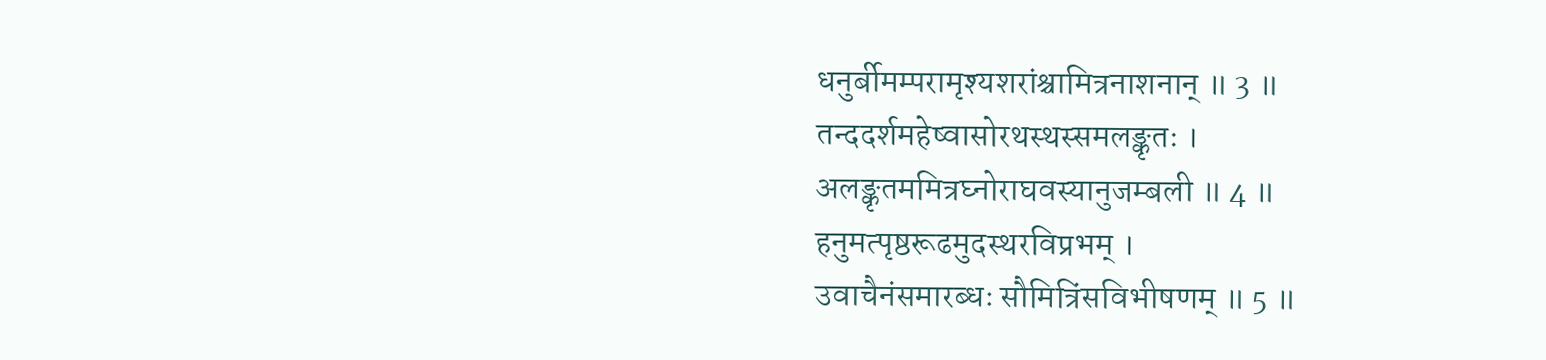धनुर्बीमम्परामृश्यशरांश्चामित्रनाशनान् ॥ 3 ॥
तन्ददर्शमहेष्वासोरथस्थस्समलङ्कृतः ।
अलङ्कृतममित्रघ्नोराघवस्यानुजम्बली ॥ 4 ॥
हनुमत्पृष्ठरूढमुदस्थरविप्रभम् ।
उवाचैनंसमारब्धः सौमित्रिंसविभीषणम् ॥ 5 ॥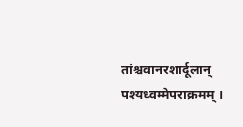तांश्चवानरशार्दूलान् पश्यध्वम्मेपराक्रमम् ।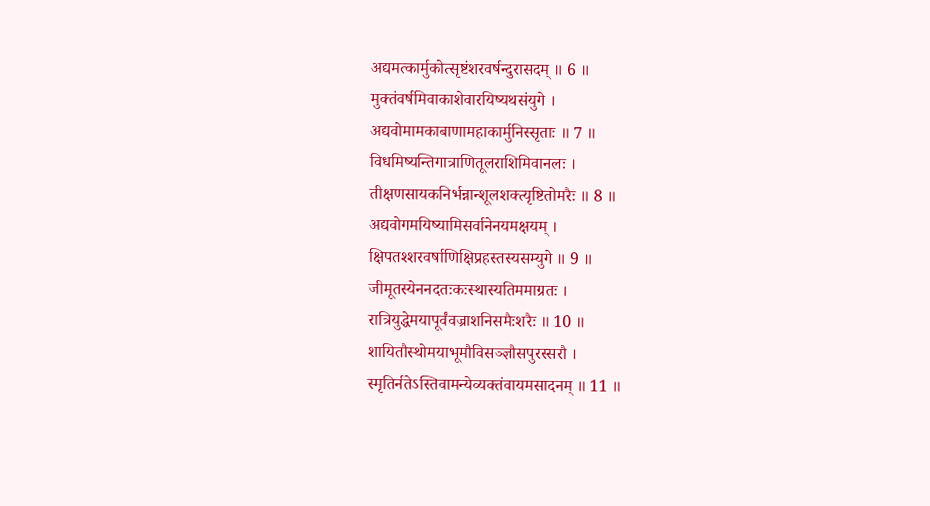अद्यमत्कार्मुकोत्सृष्टंशरवर्षन्दुरासदम् ॥ 6 ॥
मुक्तंवर्षमिवाकाशेवारयिष्यथसंयुगे ।
अद्यवोमामकाबाणामहाकार्मुनिस्सृताः ॥ 7 ॥
विधमिष्यन्तिगात्राणितूलराशिमिवानलः ।
तीक्षणसायकनिर्भन्नान्शूलशक्त्यृष्टितोमरैः ॥ 8 ॥
अद्यवोगमयिष्यामिसर्वानेनयमक्षयम् ।
क्षिपतश्शरवर्षाणिक्षिप्रहस्तस्यसम्युगे ॥ 9 ॥
जीमूतस्येननदतःकःस्थास्यतिममाग्रतः ।
रात्रियुद्धेमयापूर्वंवज्राशनिसमैःशरैः ॥ 10 ॥
शायितौस्थोमयाभूमौविसञ्ज्ञौसपुरस्सरौ ।
स्मृतिर्नतेऽस्तिवामन्येव्यक्तंवायमसादनम् ॥ 11 ॥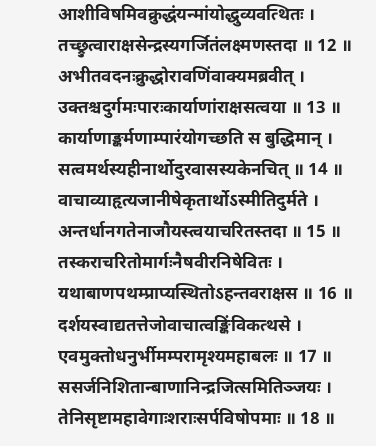आशीविषमिवक्रुद्धंयन्मांयोद्धुव्यवत्थितः ।
तच्छ्रुत्वाराक्षसेन्द्रस्यगर्जितंलक्ष्मणस्तदा ॥ 12 ॥
अभीतवदनःक्रुद्धोरावणिंवाक्यमब्रवीत् ।
उक्तश्चदुर्गमःपारःकार्याणांराक्षसत्वया ॥ 13 ॥
कार्याणाङ्कर्मणाम्पारंयोगच्छति स बुद्धिमान् ।
सत्वमर्थस्यहीनार्थोदुरवासस्यकेनचित् ॥ 14 ॥
वाचाव्याहृत्यजानीषेकृतार्थोऽस्मीतिदुर्मते ।
अन्तर्धानगतेनाजौयस्त्वयाचरितस्तदा ॥ 15 ॥
तस्कराचरितोमार्गःनैषवीरनिषेवितः ।
यथाबाणपथम्प्राप्यस्थितोऽहन्तवराक्षस ॥ 16 ॥
दर्शयस्वाद्यतत्तेजोवाचात्वङ्किंविकत्थसे ।
एवमुक्तोधनुर्भीमम्परामृश्यमहाबलः ॥ 17 ॥
ससर्जनिशितान्बाणानिन्द्रजित्समितिञ्जयः ।
तेनिसृष्टामहावेगाःशराःसर्पविषोपमाः ॥ 18 ॥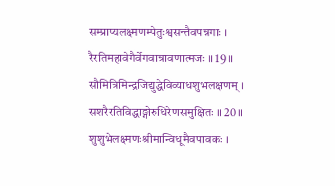सम्प्राप्यलक्ष्मणम्पेतुःश्वसन्तैवपन्नगाः ।
रैरतिमहावेगैर्वेगवान्रावणात्मजः ॥ 19 ॥
सौमित्रिमिन्द्रजिद्युद्धेविव्याधशुभलक्षणम् ।
सशरैरतिविद्धाङ्गोरुधिरेणसमुक्षितः ॥ 20 ॥
शुशुभेलक्ष्मणःश्रीमान्विधूमैवपावकः ।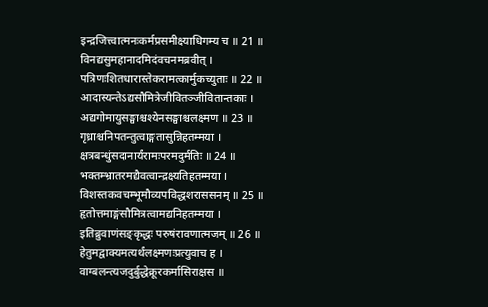इन्द्रजित्त्वात्मनःकर्मप्रसमीक्ष्याधिगम्य च ॥ 21 ॥
विनद्यसुमहानादमिदंवचनमब्रवीत् ।
पत्रिणःशितधारास्तेकरामत्कार्मुकच्युताः ॥ 22 ॥
आदास्यन्तेऽद्यसौमित्रेजीवितञ्जीवितान्तकाः ।
अद्यगोमायुसङ्घाश्चश्येनसङ्घाश्चलक्ष्मण ॥ 23 ॥
गृध्राश्चनिपतन्तुत्वाङ्गतासुन्निहतम्मया ।
क्षत्रबन्धुंसदानार्यंरामःपरमदुर्मतिः ॥ 24 ॥
भक्तम्भ्रातरमद्यैवत्वान्द्रक्ष्यतिहतम्मया ।
विशस्तकवचम्भूमौव्यपविद्धशराससनम् ॥ 25 ॥
हृतोत्तमाङ्गंसौमित्रत्वामद्यनिहतम्मया ।
इतिब्रुवाणंसङ्कृद्धः परुषंरावणात्मजम् ॥ 26 ॥
हेतुमद्वाक्यमत्यर्थंलक्ष्मणःप्रत्युवाच ह ।
वाग्बलन्त्यजदुर्बुद्धेक्रूरकर्मासिराक्षस ॥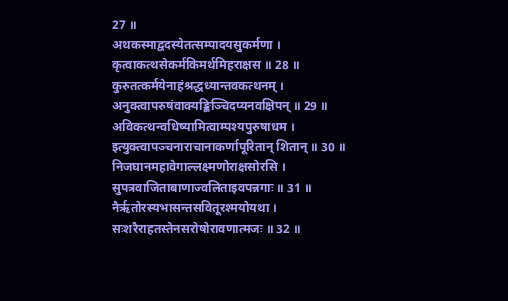27 ॥
अथकस्माद्वदस्येतत्सम्पादयसुकर्मणा ।
कृत्वाकत्थसेकर्मकिमर्थमिहराक्षस ॥ 28 ॥
कुरुतत्कर्मयेनाहंश्रद्धध्यान्तवकत्थनम् ।
अनुक्त्वापरुषंवाक्यङ्किञ्चिदप्यनवक्षिपन् ॥ 29 ॥
अविकत्थन्वधिष्यामित्वाम्पश्यपुरुषाधम ।
इत्युक्त्वापञ्चनाराचानाकर्णापूरितान् शितान् ॥ 30 ॥
निजघानमहावेगाल्लक्ष्मणोराक्षसोरसि ।
सुपत्रवाजिताबाणाज्वलिताइवपन्नगाः ॥ 31 ॥
नैरृतोरस्यभासन्तसवितूरश्मयोयथा ।
सःशरैराहतस्तेनसरोषोरावणात्मजः ॥ 32 ॥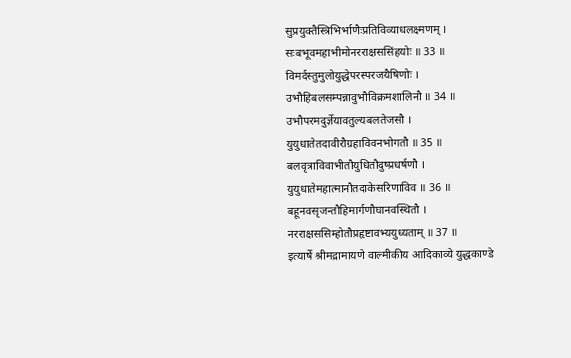सुप्रयुक्तैस्त्रिभिर्भाणैःप्रतिविव्याधलक्ष्मणम् ।
सःबभूवमहाभीमोनरराक्षससिंहयोः ॥ 33 ॥
विमर्दस्तुमुलोयुद्धेपरस्परजयैषिणोः ।
उभौहिबलसम्पन्नावुभौविक्रमशालिनौ ॥ 34 ॥
उभौपरमदुर्ज्ञेयावतुल्यबलतेजसौ ।
युयुधातेतदावीरौग्रहाविवनभोगतौ ॥ 35 ॥
बलवृत्राविवाभीतौयुधितौदुष्प्रधर्षणौ ।
युयुधातेमहात्मानौतदाकेसरिणाविव ॥ 36 ॥
बहूनवसृजन्तौहिमार्गणौघानवस्थितौ ।
नरराक्षससिम्होतौप्रहृष्टावभ्ययुध्यताम् ॥ 37 ॥
इत्यार्षे श्रीमद्रामायणे वाल्मीकीय आदिकाव्ये युद्धकाण्डे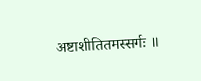अष्टाशीतितमस्सर्गः ॥